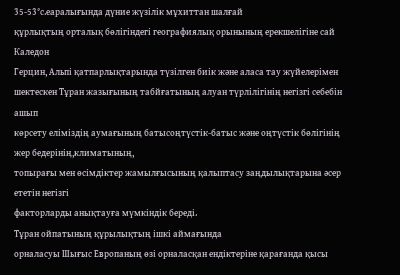35-53°с.еаралығында дүние жүзілік мұхиттан шалғай
құрлықтың орталық бөлігіндегі географиялық орынының ерекшелігіне сай Каледон
Герцин, Альпі қатпарлықтарында түзілген биік және аласа тау жүйелерімен
шектескен Тұран жазығының табйғатының алуан түрлілігінің негізгі себебін ашып
көрсету еліміздің аумағының батысоңтүстік-батыс және оңтүстік бөлігінің жер бедерінің,климатының,
топырағы мен өсімдіктер жамылғысының қалыптасу заңдылықтарына әсер ететін негізгі
факторларды анықтауға мүмкіндік береді.
Тұран ойпатының құрылықтың ішкі аймағында
орналасуы Шығыс Европаның өзі орналасқан ендіктеріне қарағанда қысы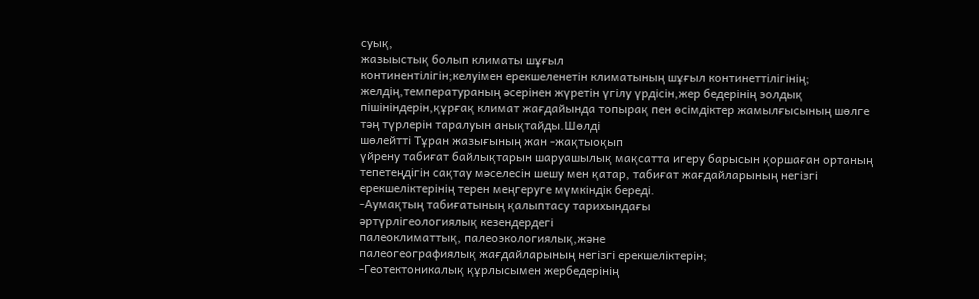суық,
жазыыстық болып климаты шұғыл
континентілігін;келуімен ерекшеленетін климатының шұғыл континеттілігінің;
желдің,температураның әсерінен жүретін үгілу үрдісін,жер бедерінің эолдық
пішініндерін,құрғақ климат жағдайында топырақ пен өсімдіктер жамылғысының шөлге
тәң түрлерін таралуын анықтайды.Шөлді
шөлейтті Тұран жазығының жан -жақтыоқып
үйрену табиғат байлықтарын шаруашылық мақсатта игеру барысын қоршаған ортаның
тепетеңдігін сақтау мәселесін шешу мен қатар, табиғат жағдайларының негізгі
ерекшеліктерінің терен меңгеруге мүмкіндік береді.
-Аумақтың табиғатының қалыптасу тарихындағы
әртүрлігеологиялық кезендердегі
палеоклиматтық, палеоэкологиялық,және
палеогеографиялық жағдайларының негізгі ерекшеліктерін;
-Геотектоникалық құрлысымен жербедерінің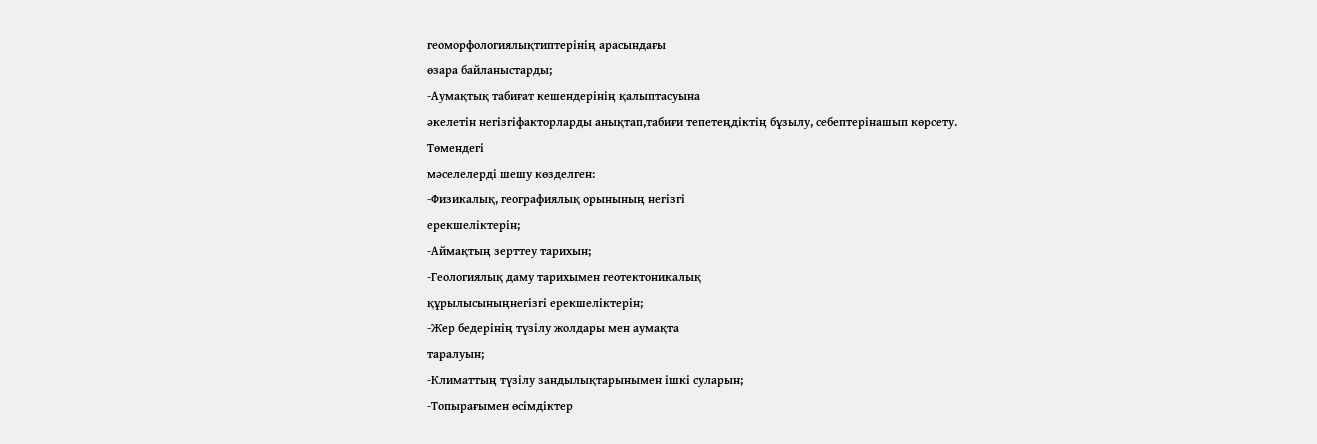геоморфологиялықтиптерінің арасындағы
өзара байланыстарды;
-Аумақтық табиғат кешендерінің қалыптасуына
әкелетін негізгіфакторларды анықтап,табиғи тепетеңдіктің бұзылу, себептерінашып көрсету.
Төмендегі
мәселелерді шешу көзделген:
-Физикалық, географиялық орынының негізгі
ерекшеліктерін;
-Аймақтың зерттеу тарихын;
-Геологиялық даму тарихымен геотектоникалық
құрылысыныңнегізгі ерекшеліктерін;
-Жер бедерінің түзілу жолдары мен аумақта
таралуын;
-Климаттың түзілу зандылықтарынымен ішкі суларын;
-Топырағымен өсімдіктер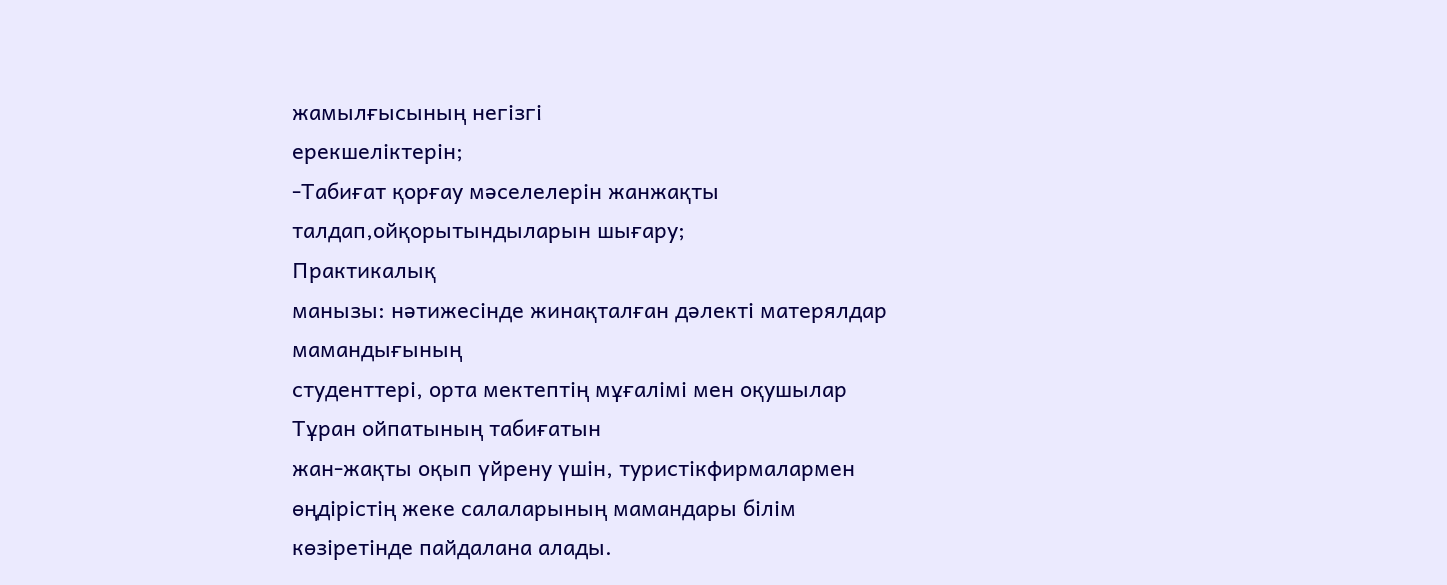жамылғысының негізгі
ерекшеліктерін;
-Табиғат қорғау мәселелерін жанжақты
талдап,ойқорытындыларын шығару;
Практикалық
манызы: нәтижесінде жинақталған дәлекті матерялдар мамандығының
студенттері, орта мектептің мұғалімі мен оқушылар Тұран ойпатының табиғатын
жан-жақты оқып үйрену үшін, туристікфирмалармен өңдірістің жеке салаларының мамандары білім көзіретінде пайдалана алады.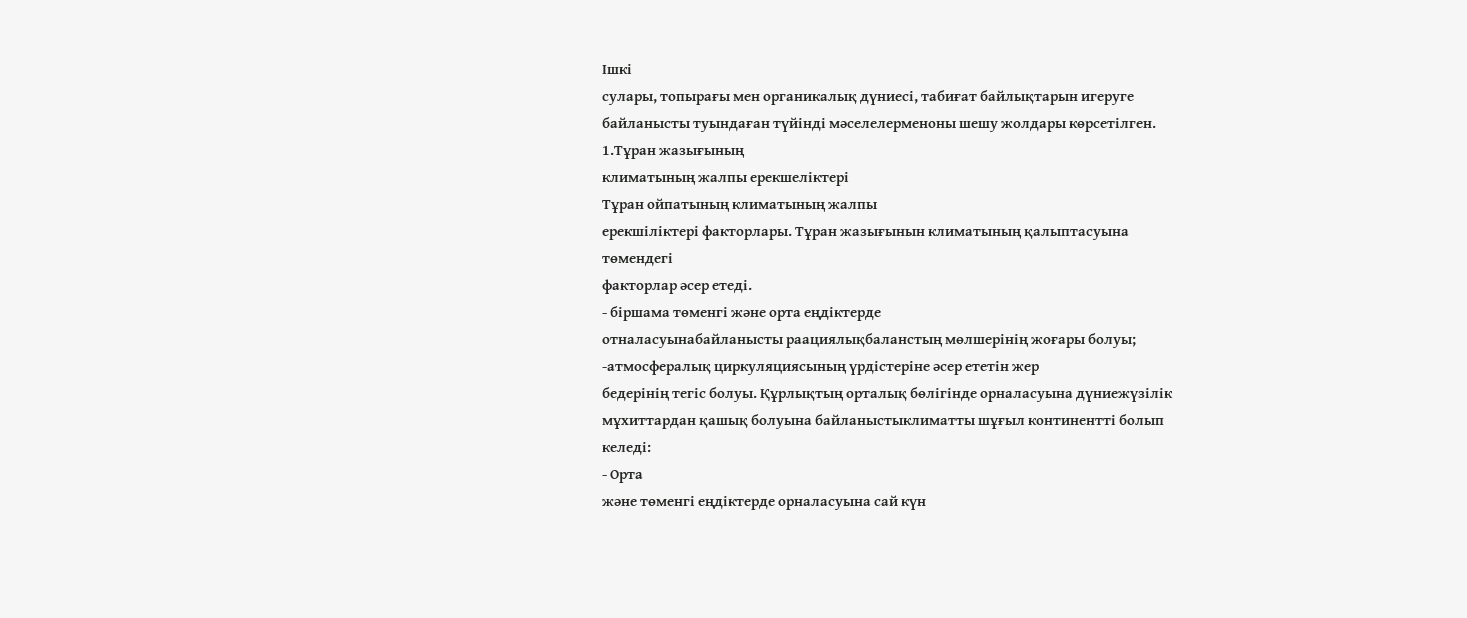Ішкі
сулары, топырағы мен органикалық дүниесі, табиғат байлықтарын игеруге
байланысты туындаған түйінді мәселелерменоны шешу жолдары көрсетілген.
1.Тұран жазығының
климатының жалпы ерекшеліктері
Тұран ойпатының климатының жалпы
ерекшіліктері факторлары. Тұран жазығынын климатының қалыптасуына төмендегі
факторлар әсер етеді.
- біршама төменгі және орта еңдіктерде
отналасуынабайланысты раациялықбаланстың мөлшерінің жоғары болуы;
-атмосфералық циркуляциясының үрдістеріне әсер ететін жер
бедерінің тегіс болуы. Құрлықтың орталық бөлігінде орналасуына дүниежүзілік
мұхиттардан қашық болуына байланыстыклиматты шұғыл континентті болып келеді:
- Орта
және төменгі еңдіктерде орналасуына сай күн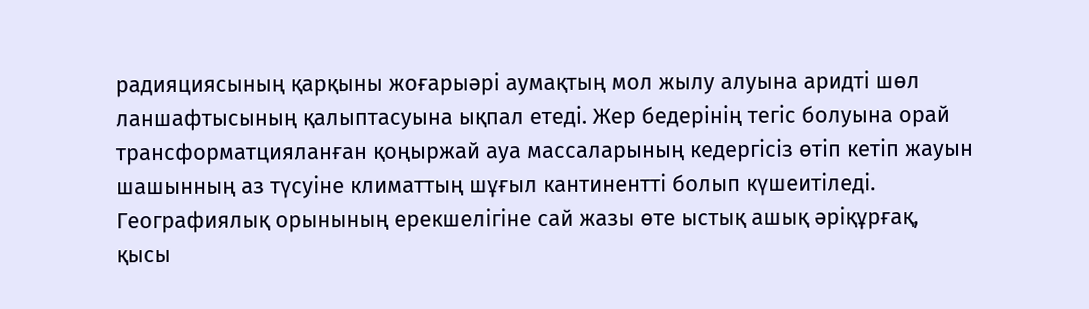радияциясының қарқыны жоғарыәрі аумақтың мол жылу алуына аридті шөл
ланшафтысының қалыптасуына ықпал етеді. Жер бедерінің тегіс болуына орай
трансформатцияланған қоңыржай ауа массаларының кедергісіз өтіп кетіп жауын
шашынның аз түсуіне климаттың шұғыл кантинентті болып күшеитіледі.
Географиялық орынының ерекшелігіне сай жазы өте ыстық ашық әріқұрғақ,
қысы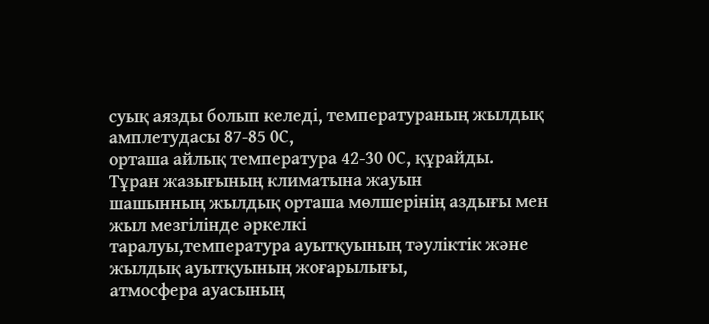суық аязды болып келеді, температураның жылдық амплетудасы 87-85 0С,
орташа айлық температура 42-30 0С, құрайды.
Тұран жазығының климатына жауын
шашынның жылдық орташа мөлшерінің аздығы мен жыл мезгілінде әркелкі
таралуы,температура ауытқуының тәуліктік және жылдық ауытқуының жоғарылығы,
атмосфера ауасының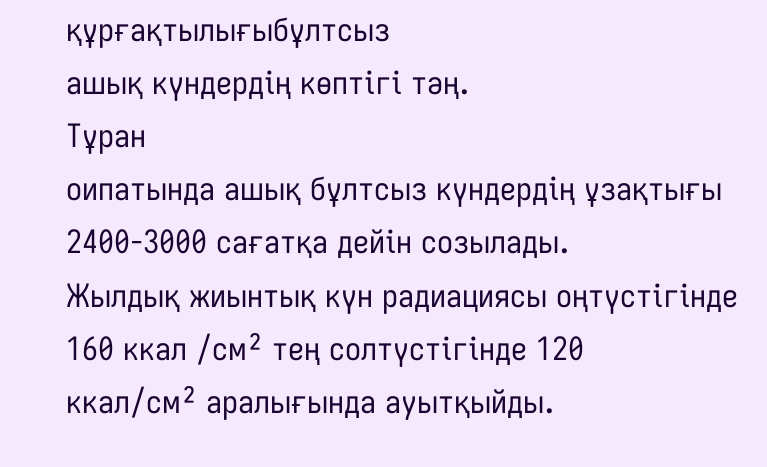құрғақтылығыбұлтсыз
ашық күндердің көптігі тәң.
Тұран
оипатында ашық бұлтсыз күндердің ұзақтығы 2400-3000 сағатқа дейін созылады.
Жылдық жиынтық күн радиациясы оңтүстігінде 160 ккал /см² тең солтүстігінде 120
ккал/см² аралығында ауытқыйды.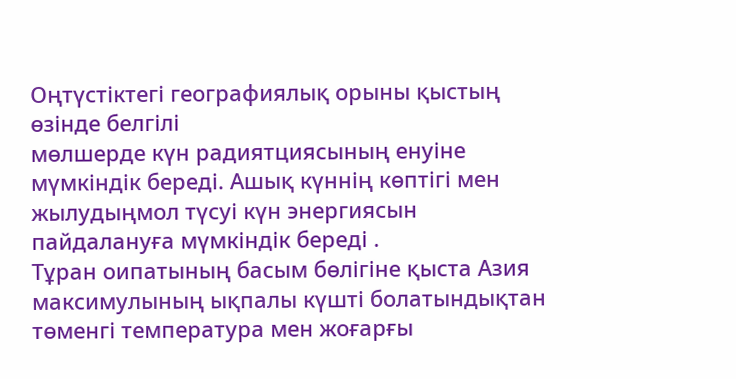Оңтүстіктегі географиялық орыны қыстың өзінде белгілі
мөлшерде күн радиятциясының енуіне мүмкіндік береді. Ашық күннің көптігі мен
жылудыңмол түсуі күн энергиясын
пайдалануға мүмкіндік береді .
Тұран оипатының басым бөлігіне қыста Азия
максимулының ықпалы күшті болатындықтан төменгі температура мен жоғарғы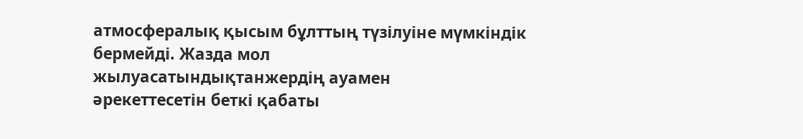атмосфералық қысым бұлттың түзілуіне мүмкіндік бермейді. Жазда мол
жылуасатындықтанжердің ауамен
әрекеттесетін беткі қабаты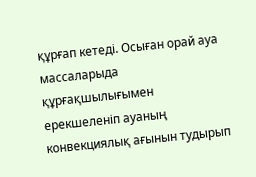құрғап кетеді. Осыған орай ауа массаларыда
құрғақшылығымен ерекшеленіп ауаның конвекциялық ағынын тудырып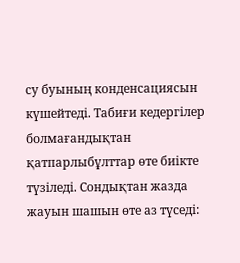су буының конденсациясын
күшейтеді. Табиғи кедергілер болмағандықтан қатпарлыбұлттар өте биікте түзіледі. Сондықтан жазда
жауын шашын өте аз түседі: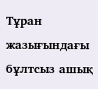Тұран жазығындағы бұлтсыз ашық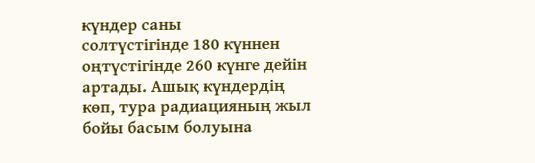күндер саны
солтүстігінде 180 күннен оңтүстігінде 260 күнге дейін артады. Ашық күндердің
көп, тура радиацияның жыл бойы басым болуына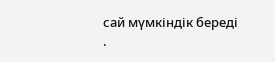сай мүмкіндік береді .